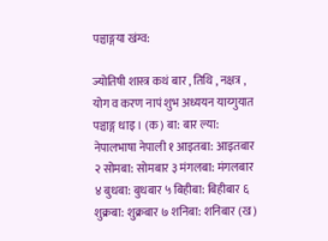पञ्चाङ्गया खंग्व:

ज्योतिषी शास्त्र कथं बार , तिथि , नक्षत्र , योग व करण नापं शुभ अध्ययन याय्गुयात पञ्चाङ्ग धाइ । (क) बा: बार ल्या: नेपालभाषा नेपाली १ आइतबा: आइतबार २ सोमबा: सोमबार ३ मंगलबा: मंगलबार ४ बुधबा: बुधबार ५ बिहीबा: बिहीबार ६ शुक्रबा: शुक्रबार ७ शनिबा: शनिबार (ख)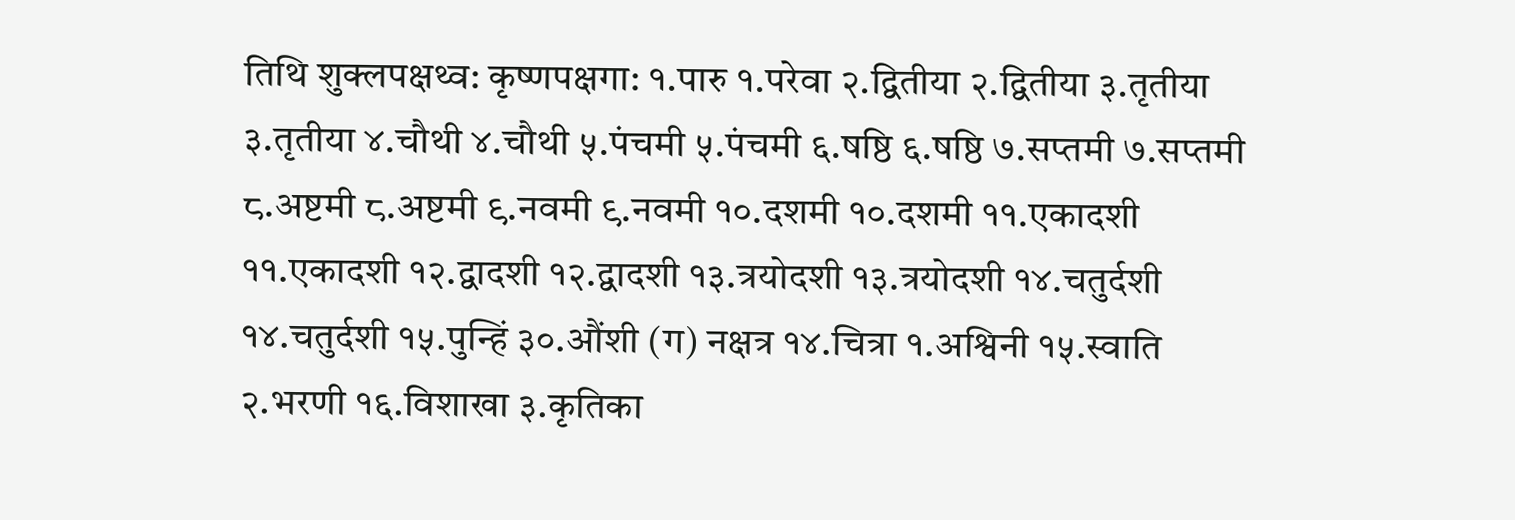तिथि शुक्लपक्षथ्व: कृष्णपक्षगा: १.पारु १.परेवा २.द्वितीया २.द्वितीया ३.तृतीया ३.तृतीया ४.चौथी ४.चौथी ५.पंचमी ५.पंचमी ६.षष्ठि ६.षष्ठि ७.सप्तमी ७.सप्तमी ८.अष्टमी ८.अष्टमी ९.नवमी ९.नवमी १०.दशमी १०.दशमी ११.एकादशी ११.एकादशी १२.द्वादशी १२.द्वादशी १३.त्रयोदशी १३.त्रयोदशी १४.चतुर्दशी १४.चतुर्दशी १५.पुन्हिं ३०.औंशी (ग) नक्षत्र १४.चित्रा १.अश्विनी १५.स्वाति २.भरणी १६.विशाखा ३.कृतिका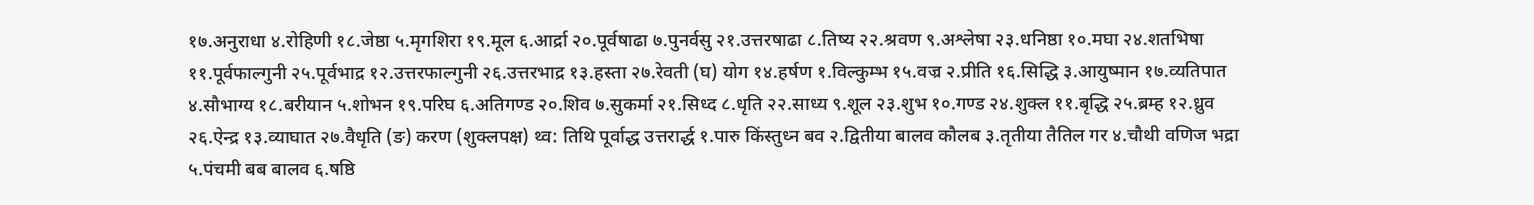१७.अनुराधा ४.रोहिणी १८.जेष्ठा ५.मृगशिरा १९.मूल ६.आर्द्रा २०.पूर्वषाढा ७.पुनर्वसु २१.उत्तरषाढा ८.तिष्य २२.श्रवण ९.अश्लेषा २३.धनिष्ठा १०.मघा २४.शतभिषा ११.पूर्वफाल्गुनी २५.पूर्वभाद्र १२.उत्तरफाल्गुनी २६.उत्तरभाद्र १३.हस्ता २७.रेवती (घ) योग १४.हर्षण १.विल्कुम्भ १५.वज्र २.प्रीति १६.सिद्धि ३.आयुष्मान १७.व्यतिपात ४.सौभाग्य १८.बरीयान ५.शोभन १९.परिघ ६.अतिगण्ड २०.शिव ७.सुकर्मा २१.सिध्द ८.धृति २२.साध्य ९.शूल २३.शुभ १०.गण्ड २४.शुक्ल ११.बृद्धि २५.ब्रम्ह १२.ध्रुव २६.ऐन्द्र १३.व्याघात २७.वैधृति (ङ) करण (शुक्लपक्ष) थ्व: तिथि पूर्वाद्ध उत्तरार्द्ध १.पारु किंस्तुध्न बव २.द्वितीया बालव कौलब ३.तृतीया तैतिल गर ४.चौथी वणिज भद्रा ५.पंचमी बब बालव ६.षष्ठि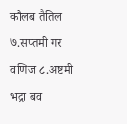कौलब तैतिल ७.सप्तमी गर वणिज ८.अष्टमी भद्रा बव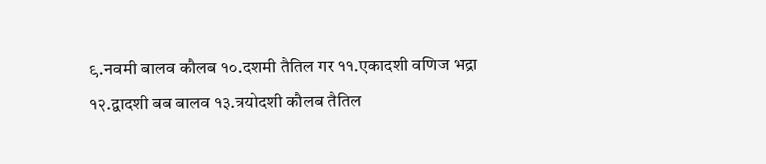९.नवमी बालव कौलब १०.दशमी तैतिल गर ११.एकादशी वणिज भद्रा १२.द्वादशी बब बालव १३.त्रयोदशी कौलब तैतिल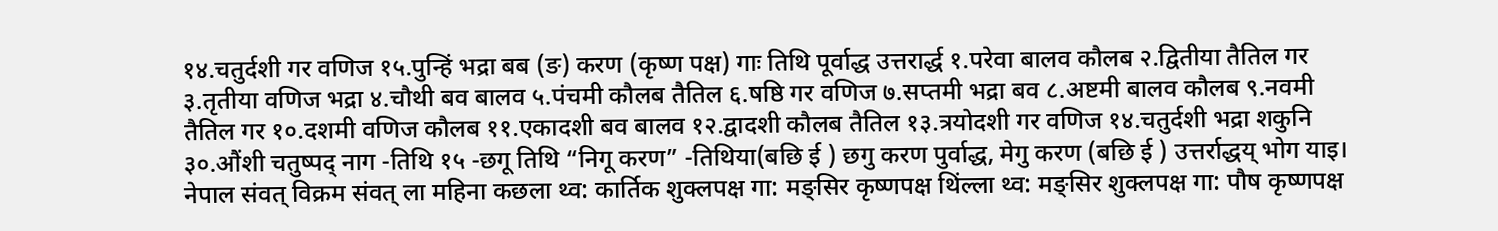१४.चतुर्दशी गर वणिज १५.पुन्हिं भद्रा बब (ङ) करण (कृष्ण पक्ष) गाः तिथि पूर्वाद्ध उत्तरार्द्ध १.परेवा बालव कौलब २.द्वितीया तैतिल गर ३.तृतीया वणिज भद्रा ४.चौथी बव बालव ५.पंचमी कौलब तैतिल ६.षष्ठि गर वणिज ७.सप्तमी भद्रा बव ८.अष्टमी बालव कौलब ९.नवमी तैतिल गर १०.दशमी वणिज कौलब ११.एकादशी बव बालव १२.द्वादशी कौलब तैतिल १३.त्रयोदशी गर वणिज १४.चतुर्दशी भद्रा शकुनि ३०.औंशी चतुष्पद् नाग -तिथि १५ -छगू तिथि “निगू करण” -तिथिया(बछि ई ) छगु करण पुर्वाद्ध, मेगु करण (बछि ई ) उत्तर्राद्धय् भोग याइ। नेपाल संवत् विक्रम संवत् ला महिना कछला थ्व: कार्तिक शुक्लपक्ष गा: मङ्सिर कृष्णपक्ष थिंल्ला थ्व: मङ्सिर शुक्लपक्ष गा: पौष कृष्णपक्ष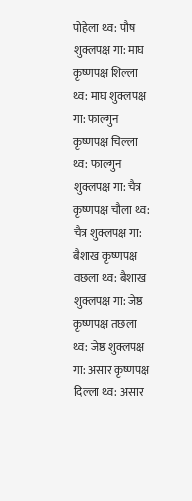पोहेला थ्व: पौष शुक्लपक्ष गा: माघ कृष्णपक्ष शिल्ला थ्व: माघ शुक्लपक्ष गा: फाल्गुन कृष्णपक्ष चिल्ला थ्व: फाल्गुन शुक्लपक्ष गा: चैत्र कृष्णपक्ष चौला थ्व: चैत्र शुक्लपक्ष गा: बैशाख कृष्णपक्ष वछला थ्व: बैशाख शुक्लपक्ष गा: जेष्ठ कृष्णपक्ष तछला थ्व: जेष्ठ शुक्लपक्ष गा: असार कृष्णपक्ष दिल्ला थ्व: असार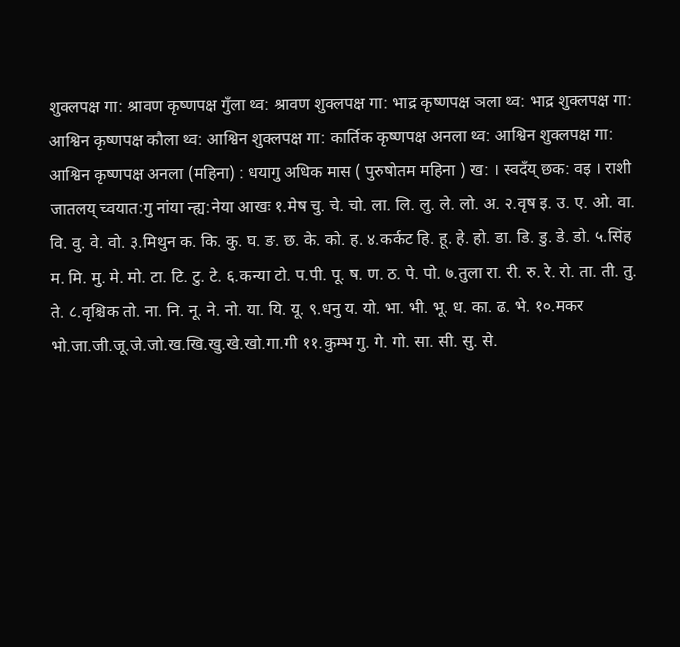शुक्लपक्ष गा: श्रावण कृष्णपक्ष गुँला थ्व: श्रावण शुक्लपक्ष गा: भाद्र कृष्णपक्ष ञला थ्व: भाद्र शुक्लपक्ष गा: आश्विन कृष्णपक्ष कौला थ्व: आश्विन शुक्लपक्ष गा: कार्तिक कृष्णपक्ष अनला थ्व: आश्विन शुक्लपक्ष गा: आश्विन कृष्णपक्ष अनला (महिना) : धयागु अधिक मास ( पुरुषोतम महिना ) ख: । स्वदँय् छक: वइ । राशी जातलय् च्वयात:गु नांया न्ह्य:नेया आखः १.मेष चु. चे. चो. ला. लि. लु. ले. लो. अ. २.वृष इ. उ. ए. ओ. वा. वि. वु. वे. वो. ३.मिथुन क. कि. कु. घ. ङ. छ. के. को. ह. ४.कर्कट हि. हू. हे. हो. डा. डि. डु. डे. डो. ५.सिंह म. मि. मु. मे. मो. टा. टि. टु. टे. ६.कन्या टो. प.पी. पू. ष. ण. ठ. पे. पो. ७.तुला रा. री. रु. रे. रो. ता. ती. तु. ते. ८.वृश्चिक तो. ना. नि. नू. ने. नो. या. यि. यू. ९.धनु य. यो. भा. भी. भू. ध. का. ढ. भे. १०.मकर भो.जा.जी.जू.जे.जो.ख.खि.खु.खे.खो.गा.गी ११.कुम्भ गु. गे. गो. सा. सी. सु. से.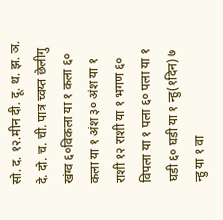सो. द. १२.मीन दी. दू. थ. झ. ञ. दे. दो. च. ची. पात्र च्वय्त छेलीगु खंग्व ६०विकला या १ कला ६० कला या १ अंश ३० अंश या १ राशी १२ राशी या १ भगण ६० विपला या १ पला ६० पला या १ घडी ६० घडी या १ न्हु(१दिन) ७ न्हु या १ वा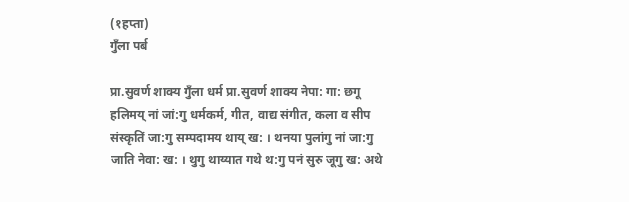(१हप्ता)
गुँला पर्ब

प्रा.सुवर्ण शाक्य गुँला धर्म प्रा.सुवर्ण शाक्य नेपा: गा: छगू हलिमय् नां जां:गु धर्मकर्म, गीत, वाद्य संगीत, कला व सीप संस्कृतिं जा:गु सम्पदामय थाय् ख: । थनया पुलांगु नां जा:गु जाति नेवा: ख: । थुगु थाय्यात गथे थ:गु पनं सुरु जूगु ख: अथे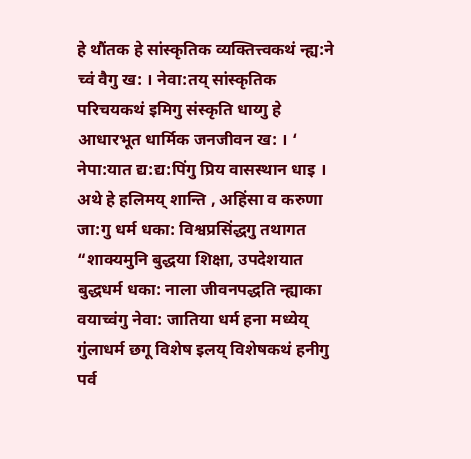हे थौंतक हे सांस्कृतिक व्यक्तित्त्वकथं न्ह्य:ने च्वं वैगु ख: । नेवा:तय् सांस्कृतिक परिचयकथं इमिगु संस्कृति धाय्गु हे आधारभूत धार्मिक जनजीवन ख: । ‘ नेपा:यात द्य:द्य:पिंगु प्रिय वासस्थान धाइ । अथे हे हलिमय् शान्ति , अहिंसा व करुणा जा:गु धर्म धका: विश्वप्रसिंद्धगु तथागत “शाक्यमुनि बुद्धया शिक्षा, उपदेशयात बुद्धधर्म धका: नाला जीवनपद्धति न्ह्याका वयाच्वंगु नेवा: जातिया धर्म हना मध्येय् गुंलाधर्म छगू विशेष इलय् विशेषकथं हनीगु पर्व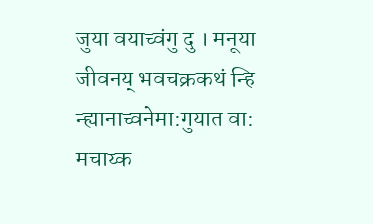जुया वयाच्वंगु दु । मनूया जीवनय् भवचक्रकथं न्हि न्ह्यानाच्वनेमा:गुयात वा: मचाय्क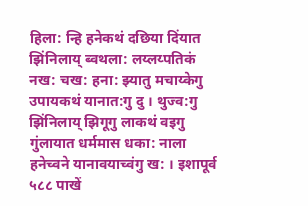हिला: न्हि हनेकथं दछिया दिंयात झिंनिलाय् ब्वथला: लय्लय्पतिकं नख: चख: हना: झ्यातु मचाय्केगु उपायकथं यानात:गु दु । थुज्व:गु झिंनिलाय् झिगूगु लाकथं वइगु गुंलायात धर्ममास धका: नाला हनेच्वने यानावयाच्वंगु ख: । इशापूर्व ५८८ पाखें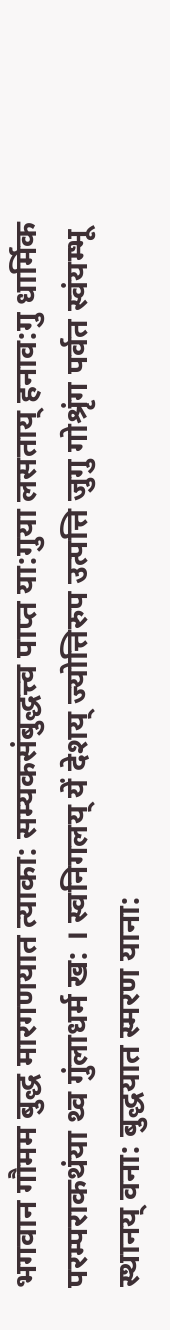भगवान गौमम बुद्ध मारगणयात त्याका: सम्यकसंबुद्धत्त्व पाप्त या:गुया लसताय् हनाव:गु धार्मिक परम्पराकथंया थ्व गुंलाधर्म ख: । स्वनिगलय् यें देशय् ज्योत्तिरुप उत्पत्ति जुगु गोश्रृंग पर्वत स्वंयम्भू स्थानय् वना: बुद्धयात स्मरण याना: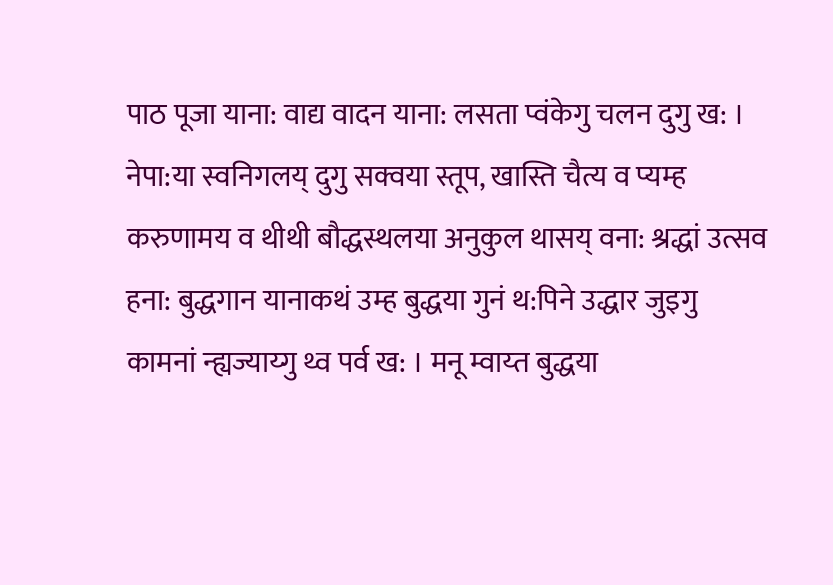पाठ पूजा याना: वाद्य वादन याना: लसता प्वंकेगु चलन दुगु ख: । नेपा:या स्वनिगलय् दुगु सक्वया स्तूप, खास्ति चैत्य व प्यम्ह करुणामय व थीथी बौद्धस्थलया अनुकुल थासय् वना: श्रद्धां उत्सव हना: बुद्धगान यानाकथं उम्ह बुद्धया गुनं थ:पिने उद्धार जुइगु कामनां न्ह्यज्याय्गु थ्व पर्व ख: । मनू म्वाय्त बुद्धया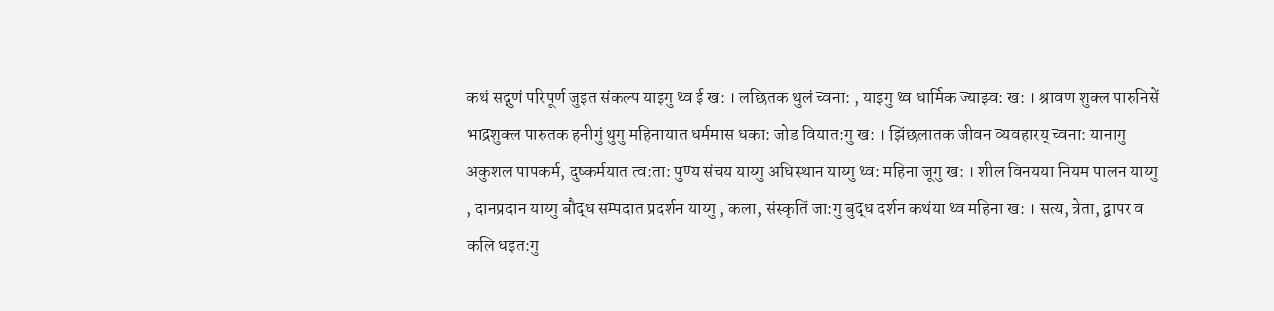कथं सद्गुणं परिपूर्ण जुइत संकल्प याइगु थ्व ई ख: । लछितक थुलं च्वना: , याइगु थ्व धार्मिक ज्याझ्व: ख: । श्रावण शुक्ल पारुनिसें भाद्रशुक्ल पारुतक हनीगुं थुगु महिनायात धर्ममास धका: जोड वियात:गु ख: । झिंछलातक जीवन व्यवहारय् च्वना: यानागु अकुशल पापकर्म, दुष्कर्मयात त्व:ता: पुण्य संचय याय्गु अधिस्थान याय्गु थ्व: महिना जूगु ख: । शील विनयया नियम पालन याय्गु , दानप्रदान याय्गु बौद्ध सम्पदात प्रदर्शन याय्गु , कला, संस्कृतिं जा:गु बुद्ध दर्शन कथंया थ्व महिना ख: । सत्य, त्रेता, द्वापर व कलि धइत:गु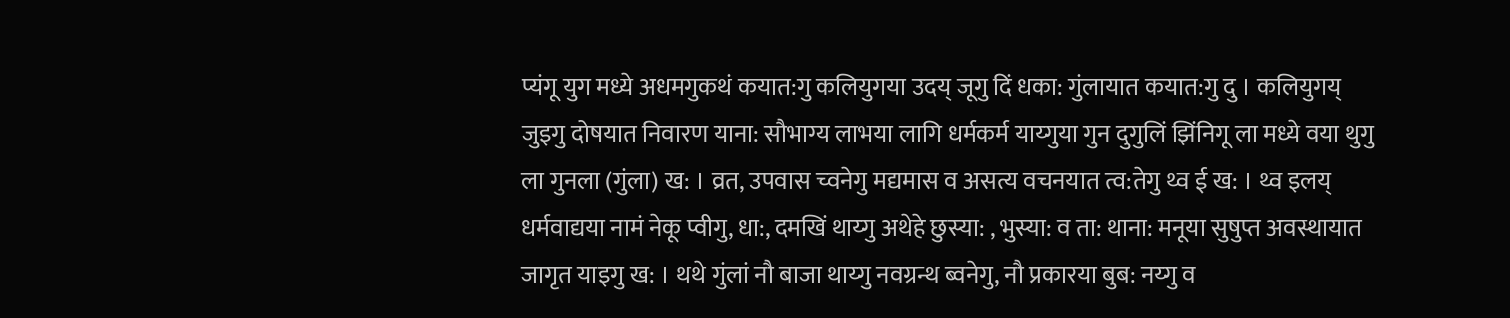प्यंगू युग मध्ये अधमगुकथं कयात:गु कलियुगया उदय् जूगु दिं धका: गुंलायात कयात:गु दु । कलियुगय् जुइगु दोषयात निवारण याना: सौभाग्य लाभया लागि धर्मकर्म याय्गुया गुन दुगुलिं झिंनिगू ला मध्ये वया थुगु ला गुनला (गुंला) ख: । व्रत, उपवास च्वनेगु मद्यमास व असत्य वचनयात त्व:तेगु थ्व ई ख: । थ्व इलय् धर्मवाद्यया नामं नेकू प्वीगु, धा:, दमखिं थाय्गु अथेहे छुस्या: , भुस्या: व ता: थाना: मनूया सुषुप्त अवस्थायात जागृत याइगु ख: । थथे गुंलां नौ बाजा थाय्गु नवग्रन्थ ब्वनेगु, नौ प्रकारया बुब: नय्गु व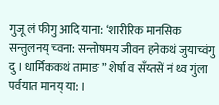गुजू लं फीगु आदि याना: ‘शारीरिक मानसिक सन्तुलनय् च्वना: सन्तोषमय जीवन हनेकथं जुयाच्वंगु दु । धार्मिककथं तामाङ ” शेर्षा व सँय्तसें नं थ्व गुंला पर्वयात मानय् या: ।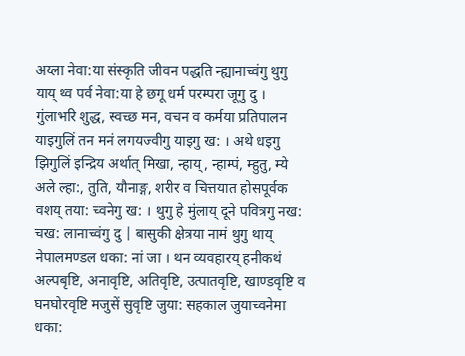अय्ला नेवा:या संस्कृति जीवन पद्धति न्ह्यानाच्वंगु थुगु याय् थ्व पर्व नेवा:या हे छगू धर्म परम्परा जूगु दु । गुंलाभरि शुद्ध, स्वच्छ मन, वचन व कर्मया प्रतिपालन याइगुलिं तन मनं लगयज्वीगु याइगु ख: । अथे धइगु झिगुलिं इन्द्रिय अर्थात् मिखा, न्हाय्, न्हाम्पं, म्हुतु, म्ये अले ल्हा:, तुति, यौनाङ्ग, शरीर व चित्तयात होसपूर्वक वशय् तया: च्वनेगु ख: । थुगु हे मुंलाय् दूने पवित्रगु नख: चख: लानाच्वंगु दु | बासुकी क्षेत्रया नामं थुगु थाय् नेपालमण्डल धका: नां जा । थन व्यवहारय् हनीकथं अल्पबृष्टि, अनावृष्टि, अतिवृष्टि, उत्पातवृष्टि, खाण्डवृष्टि व घनघोरवृष्टि मजुसें सुवृष्टि जुया: सहकाल जुयाच्वनेमा धका: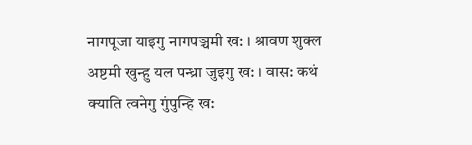नागपूजा याइगु नागपञ्चमी ख: । श्रावण शुक्ल अष्टमी खुन्हु यल पन्ध्रा जुइगु ख: । वास: कथं क्याति त्वनेगु गुंपुन्हि ख: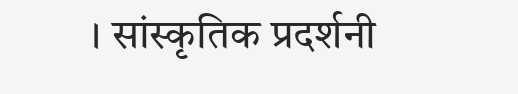। सांस्कृतिक प्रदर्शनी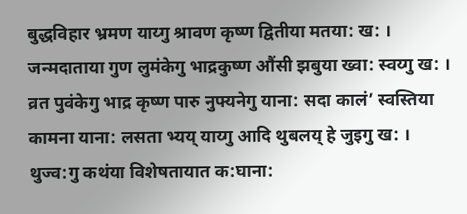बुद्धविहार भ्रमण याय्गु श्रावण कृष्ण द्वितीया मतया: ख: । जन्मदाताया गुण लुमंकेगु भाद्रकुष्ण औंसी झबुया ख्वा: स्वय्गु ख: । व्रत पुवंकेगु भाद्र कृष्ण पारु नुफ्यनेगु याना: सदा कालं’ स्वस्तिया कामना याना: लसता भ्यय् याय्गु आदि थुबलय् हे जुइगु ख: । थुज्व:गु कथंया विशेषतायात क:घाना: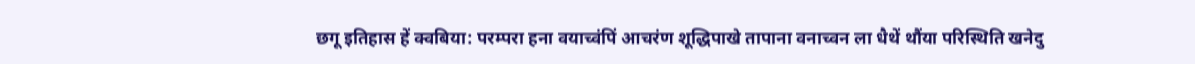छगू इतिहास हें क्वबिया: परम्परा हना वयाच्वंपिं आचरंण शूद्धिपाखे तापाना वनाच्वन ला धैथें थौंया परिस्थिति खनेदु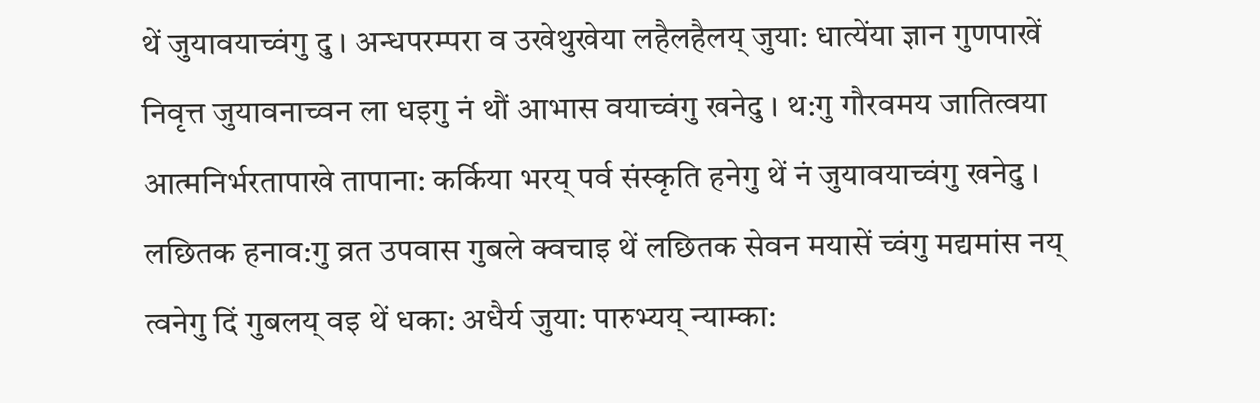थें जुयावयाच्वंगु दु । अन्धपरम्परा व उखेथुखेया लहैलहैलय् जुया: धात्येंया ज्ञान गुणपाखें निवृत्त जुयावनाच्वन ला धइगु नं थौं आभास वयाच्वंगु खनेदु । थ:गु गौरवमय जातित्वया आत्मनिर्भरतापाखे तापाना: कर्किया भरय् पर्व संस्कृति हनेगु थें नं जुयावयाच्वंगु खनेदु । लछितक हनाव:गु व्रत उपवास गुबले क्वचाइ थें लछितक सेवन मयासें च्वंगु मद्यमांस नय् त्वनेगु दिं गुबलय् वइ थें धका: अधैर्य जुया: पारुभ्यय् न्याम्का: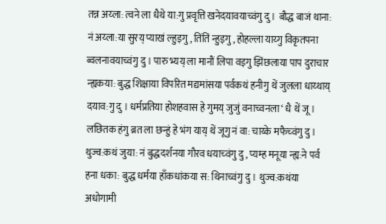तन्न अय्ला: त्वने ला धैथे या:गु प्रवृत्ति खनेदयावयाच्वंगु दु । बौद्ध बाजं थाना: नं अय्ला:या सुरय् प्याखं ल्हुइगु, तिंतिं न्हुइगु, होहल्ला याय्गु विकृतपना ब्वलनावयाच्वंगु दु । पारु भ्यय् ला मानौं लिपा वइगु झिंछलाया पाप दुराचार न्ह्यकया: बुद्ध शिक्षाया विपरित मद्यमांसया पर्वकथं हनीगु थें जुलला धाय्थाय् दयाव:गु दु । धर्मप्रतिया होशहवास हे गुमय् जुजुं वनाच्वनला‘ धै थें जू । लछितक हंगु ब्रत ला छन्हुं हे भंग याय् थें जूगु नं वा: चाय्के मफैच्वंगु दु । थुज्व:कथं जुया: नं बुद्धदर्शनया गौरव धयाच्वंगु दु , प्यम्ह मनूया न्ह्य:ने पर्व हना धका: बुद्ध धर्मया हाँकधांकया स: थिनाच्वंगु दु । थुज्व:कथंया अधोगामी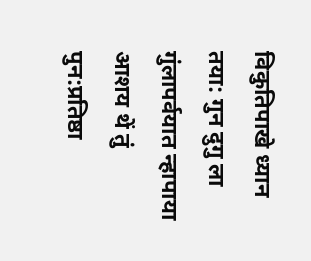विकुतिपाखे ध्यान तया: गुन दुगु ला गुंलापर्वयात न्हापाया आशय थें तुं पुन:प्रतिष्ठा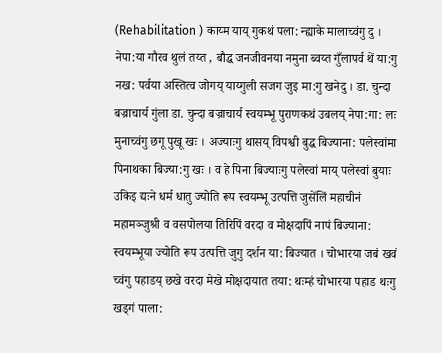(Rehabilitation ) काय्म याय् गुकथं पला: न्ह्याके मालाच्वंगु दु । नेपा:या गौरव थुलं तय्त , बौद्ध जनजीवनया नमुना ब्वय्त गुँलापर्व थें या:गु नख: पर्वया अस्तित्व जोगय् याय्गुली सजग जुइ मा:गु खनेदु । डा. चुन्दा बज्राचार्य गुंला डा. चुन्दा बज्राचार्य स्वयम्भू पुराणकथं उबलय् नेपा:गा: लः मुनाच्वंगु छगू पुखू खः । अज्याःगु थासय् विपश्वी बुद्ध बिज्याना: पलेस्वांमा पिनाथका बिज्या:गु खः । व हे पिना बिज्याःगु पलेस्वां माय् पलेस्वां बुयाः उकिइ द्यःने धर्म धातु ज्योति रूप स्वयम्भू उत्पत्ति जुसेंलिं महाचीनं महामञ्जुश्री व वसपोलया तिरिपिं वरदा व मोक्षदापिं नापं बिज्याना: स्वयम्भूया ज्योति रूप उत्पत्ति जुगु दर्शन या: बिज्यात । चोभारया जबं खवं च्वंगु पहाडय् छखे वरदा मेखे मोक्षदायात तया: थःम्हं चोभारया पहाड थःगु खड्गं पाला: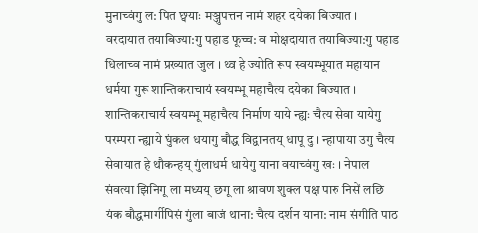मुनाच्वंगु ल: पित छ्वयाः मञ्जुपत्तन नामं शहर दयेका बिज्यात । वरदायात तयाबिज्या:गु पहाड फूच्च: व मोक्षदायात तयाबिज्या:गु पहाड धिलाच्व नामं प्रख्यात जुल । थ्व हे ज्योति रूप स्वयम्भूयात महायान धर्मया गुरू शान्तिकराचायं स्वयम्भू महाचैत्य दयेका बिज्यात । शान्तिकराचार्य स्वयम्भू महाचैत्य निर्माण याये न्ह्यः चैत्य सेवा यायेगु परम्परा न्ह्याये घुंकल धयागु बौद्ध विद्वानतय् धापू दु । न्हापाया उगु चैत्य सेवायात हे थौकन्हय् गुंलाधर्म धायेगु याना वयाच्वंगु खः । नेपाल संवत्या झिनिगू ला मध्यय् छगू ला श्रावण शुक्ल पक्ष पारु निसें लछि यंक बौद्धमार्गीपिसं गुंला बाजं थाना: चैत्य दर्शन याना: नाम संगीति पाठ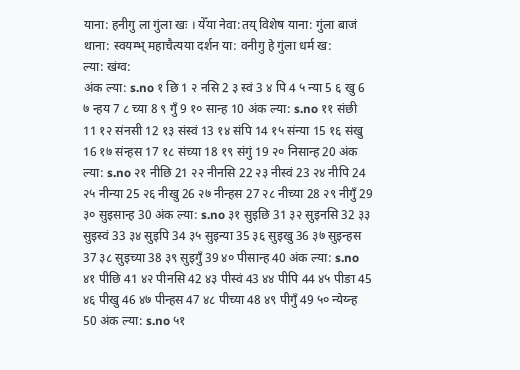याना: हनीगु ला गुंला खः । येँया नेवा:तय् विशेष याना: गुंला बाजं थाना: स्वयम्भ् महाचैत्यया दर्शन या: वनीगु हे गुंला धर्म ख:
ल्या: खंग्व:
अंक ल्या: s.no १ छि 1 २ नसि 2 ३ स्वं 3 ४ पि 4 ५ न्या 5 ६ खु 6 ७ न्हय 7 ८ च्या 8 ९ गुँ 9 १० सान्ह 10 अंक ल्या: s.no ११ संछी 11 १२ संनसी 12 १३ संस्वं 13 १४ संपि 14 १५ संन्या 15 १६ संखु 16 १७ संन्हस 17 १८ संच्या 18 १९ संगुं 19 २० निसान्ह 20 अंक ल्या: s.no २१ नीछि 21 २२ नीनसि 22 २३ नीस्वं 23 २४ नीपि 24 २५ नीन्या 25 २६ नीखु 26 २७ नीन्हस 27 २८ नीच्या 28 २९ नीगुँ 29 ३० सुइसान्ह 30 अंक ल्या: s.no ३१ सुइछि 31 ३२ सुइनसि 32 ३३ सुइस्वं 33 ३४ सुइपि 34 ३५ सुइन्या 35 ३६ सुइखु 36 ३७ सुइन्हस 37 ३८ सुइच्या 38 ३९ सुइगुँ 39 ४० पीसान्ह 40 अंक ल्या: s.no ४१ पीछि 41 ४२ पीनसि 42 ४३ पीस्वं 43 ४४ पीपि 44 ४५ पीङा 45 ४६ पीखु 46 ४७ पीन्हस 47 ४८ पीच्या 48 ४९ पीगुँ 49 ५० न्येय्न्ह 50 अंक ल्या: s.no ५१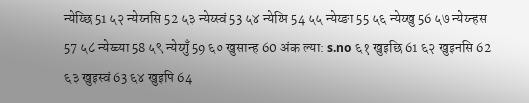न्येय्छि 51 ५२ न्येय्नसि 52 ५३ न्येय्स्वं 53 ५४ न्येय्पि 54 ५५ न्येय्ङा 55 ५६ न्येय्खु 56 ५७ न्येय्न्हस 57 ५८ न्येय्च्या 58 ५९ न्येय्गुँ 59 ६० खुसान्ह 60 अंक ल्या: s.no ६१ खुइछि 61 ६२ खुइनसि 62 ६३ खुइस्वं 63 ६४ खुइपि 64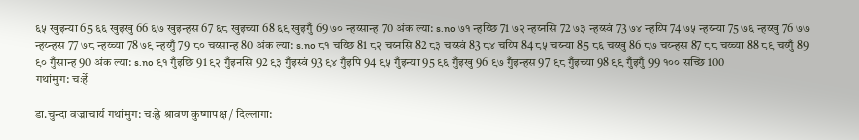६५ खुइन्या 65 ६६ खुइखु 66 ६७ खुइन्हस 67 ६८ खुइच्या 68 ६९ खुइगुँ 69 ७० न्हय्सान्ह 70 अंक ल्या: s.no ७१ न्हय्छि 71 ७२ न्हय्नसि 72 ७३ न्हय्स्वं 73 ७४ न्हय्पि 74 ७५ न्हय्न्या 75 ७६ न्हय्खु 76 ७७ न्हय्न्हस 77 ७८ न्हय्च्या 78 ७९ न्हय्गुँ 79 ८० चय्सान्ह 80 अंक ल्या: s.no ८१ चय्छि 81 ८२ चय्नसि 82 ८३ चय्स्वं 83 ८४ चय्पि 84 ८५ चय्न्या 85 ८६ चय्खु 86 ८७ चय्न्हस 87 ८८ चय्च्या 88 ८९ चय्गुँ 89 ९० गुँसान्ह 90 अंक ल्या: s.no ९१ गुँइछि 91 ९२ गुँइनसि 92 ९३ गुँइस्वं 93 ९४ गुँइपि 94 ९५ गुँइन्या 95 ९६ गुँइखु 96 ९७ गुँइन्हस 97 ९८ गुँइच्या 98 ९९ गुँइगुँ 99 १०० सच्छि 100
गथांमुग: चःर्हे

डा.चुन्दा वज्राचार्य गथांमुग: चःह्रे श्रावण कुष्गापक्ष / दिल्लागा: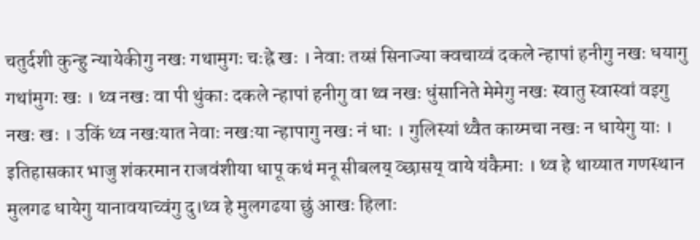चतुर्दशी कुन्हु न्यायेकीगु नखः गथामुगः चःह्रे खः । नेवाः तय्सं सिनाज्या क्वचाय्वं दकले न्हापां हनीगु नखः धयागु गथांमुगः खः । थ्व नखः वा पी थुंकाः दकले न्हापां हनीगु वा थ्व नखः धुंसानिते मेमेगु नखः स्वातु स्वास्वां वइगु नखः खः । उकिं थ्व नखःयात नेवाः नखःया न्हापागु नखः नं धाः । गुलिस्यां थ्वैत काय्मचा नखः न धायेगु याः । इतिहासकार भाजु शंकरमान राजवंशीया धापू कथं मनू सीबलय् व्छासय् वाये यंकैमाः । थ्व हे थाय्यात गणस्थान मुलगढ धायेगु यानावयाच्वंगु दु।थ्व हे मुलगढया छुं आखः हिलाः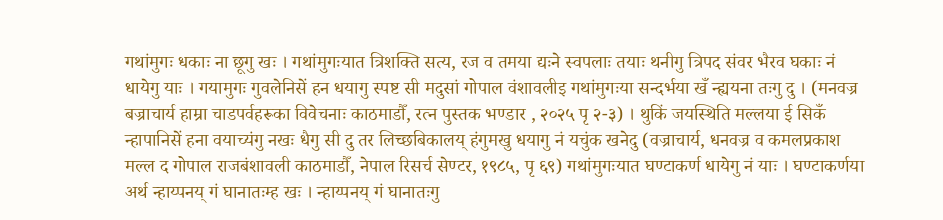गथांमुगः धकाः ना छूगु खः । गथांमुगःयात त्रिशक्ति सत्य, रज व तमया द्यःने स्वपलाः तयाः थनीगु त्रिपद संवर भैरव घकाः नं धायेगु याः । गयामुगः गुवलेनिसें हन धयागु स्पष्ट सी मदुसां गोपाल वंशावलीइ गथांमुगःया सन्दर्भया खँ न्ह्ययना तःगु दु । (मनवज्र बज्राचार्य हाम्रा चाडपर्वहरूका विवेचनाः काठमाडौँ, रत्न पुस्तक भण्डार , २०२५ पृ २-३) । थुकिं जयस्थिति मल्लया ई सिकँ न्हापानिसें हना वयाच्यंगु नखः धैगु सी दु तर लिच्छबिकालय् हंगुमखु धयागु नं यचुंक खनेदु (वज्राचार्य, धनवज्र व कमलप्रकाश मल्ल द गोपाल राजबंशावली काठमाडौँ, नेपाल रिसर्च सेण्टर, १९८५, पृ ६९) गथांमुगःयात घण्टाकर्ण धायेगु नं याः । घण्टाकर्णया अर्थ न्हाय्पनय् गं घानातःम्ह खः । न्हाय्पनय् गं घानातःगु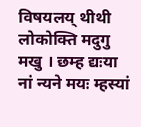विषयलय् थीथी लोकोक्ति मदुगु मखु । छम्ह द्यःया नां न्यने मयः म्हस्यां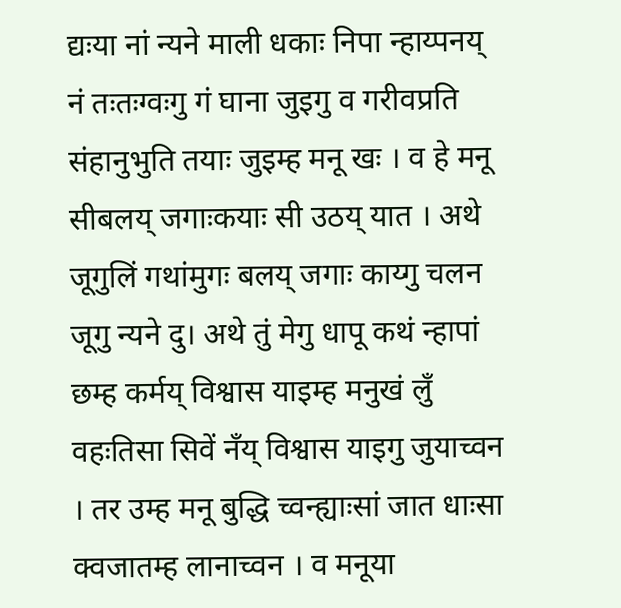द्यःया नां न्यने माली धकाः निपा न्हाय्पनय् नं तःतःग्वःगु गं घाना जुइगु व गरीवप्रति संहानुभुति तयाः जुइम्ह मनू खः । व हे मनू सीबलय् जगाःकयाः सी उठय् यात । अथे जूगुलिं गथांमुगः बलय् जगाः काय्गु चलन जूगु न्यने दु। अथे तुं मेगु धापू कथं न्हापां छम्ह कर्मय् विश्वास याइम्ह मनुखं लुँ वहःतिसा सिवें नँय् विश्वास याइगु जुयाच्वन । तर उम्ह मनू बुद्धि च्वन्ह्याःसां जात धाःसा क्वजातम्ह लानाच्वन । व मनूया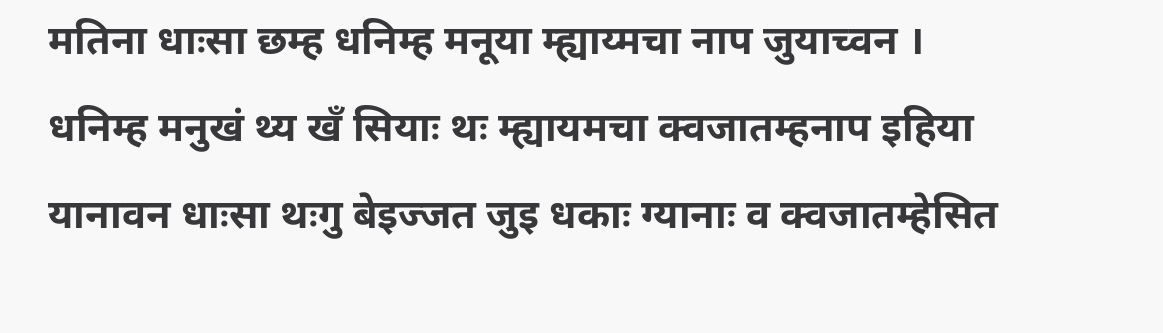मतिना धाःसा छम्ह धनिम्ह मनूया म्ह्याय्मचा नाप जुयाच्वन । धनिम्ह मनुखं थ्य खँ सियाः थः म्ह्यायमचा क्वजातम्हनाप इहिया यानावन धाःसा थःगु बेइज्जत जुइ धकाः ग्यानाः व क्वजातम्हेसित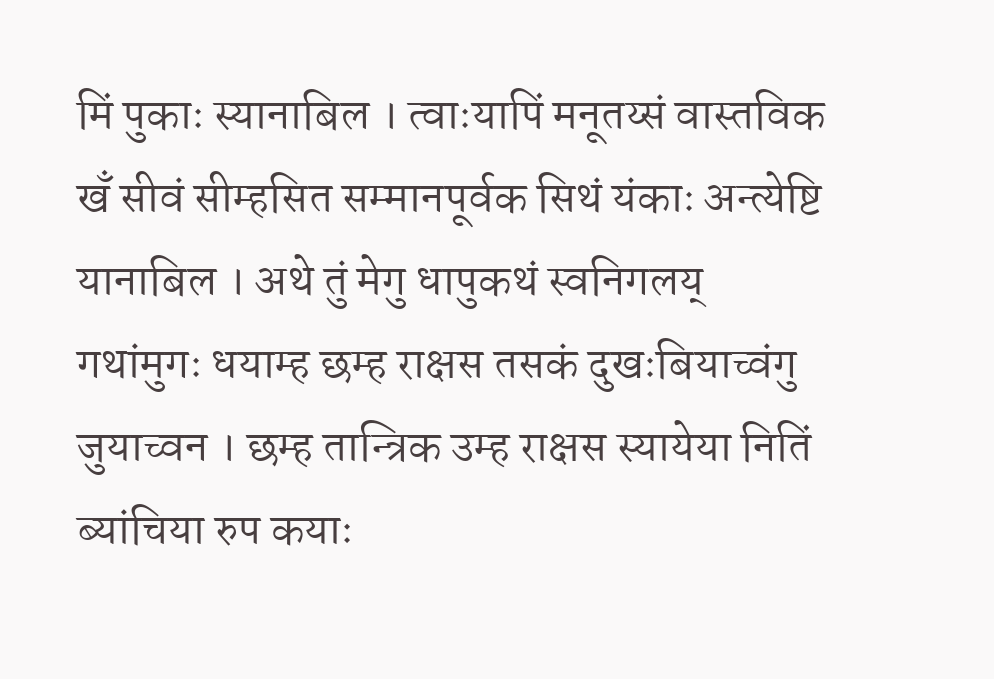मिं पुकाः स्यानाबिल । त्वाःयापिं मनूतय्सं वास्तविक खँ सीवं सीम्हसित सम्मानपूर्वक सिथं यंकाः अन्त्येष्टि यानाबिल । अथे तुं मेगु धापुकथं स्वनिगलय् गथांमुगः धयाम्ह छम्ह राक्षस तसकं दुखःबियाच्वंगु जुयाच्वन । छम्ह तान्त्रिक उम्ह राक्षस स्यायेया नितिं ब्यांचिया रुप कयाः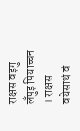राक्षस वइगु लँपुइ पियाच्चन । राक्षस वयेसाथं वं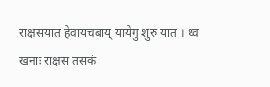राक्षसयात हेवायचबाय् यायेगु शुरु यात । थ्व खनाः राक्षस तसकं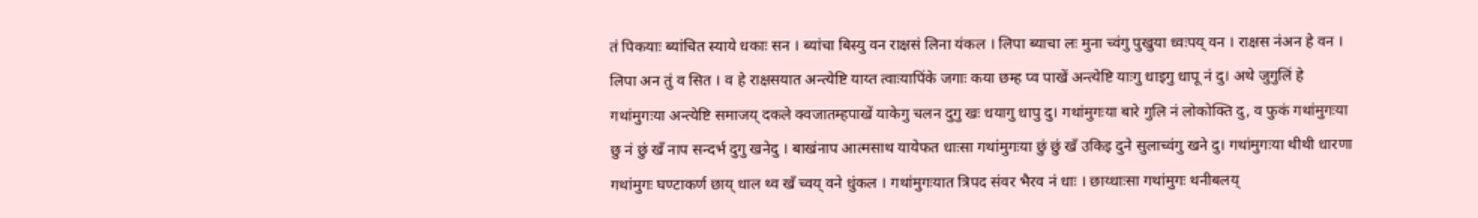तं पिकयाः ब्यांचित स्याये धकाः सन । ब्यांचा बिस्यु वन राक्षसं लिना यंकल । लिपा ब्याचा लः मुना च्वंगु पुखुया ध्वःपय् वन । राक्षस नंअन हे वन । लिपा अन तुं व सित । व हे राक्षसयात अन्त्येष्टि याय्त त्वाःयापिंके जगाः कया छम्ह प्व पाखें अन्त्येष्टि याःगु धाइगु धापू नं दु। अथे जुगुलिं हे गथांमुगःया अन्त्येष्टि समाजय् दकले क्वजातम्हपाखें याकेगु चलन दुगु खः धयागु धापु दु। गथांमुगःया बारे गुलि नं लोकोक्ति दु, व फुकं गथांमुगःया छु नं छुं खँ नाप सन्दर्भ दुगु खनेदु । बाखंनाप आत्मसाथ यायेफत धाःसा गथांमुगःया छुं छुं खँ उकिइ दुने सुलाच्वंगु खने दु। गथांमुगःया थीथी धारणा गथांमुगः घण्टाकर्ण छाय् धाल थ्व खँ च्वय् वने धुंकल । गथांमुगःयात त्रिपद संवर भैरव नं धाः । छाय्धाःसा गथांमुगः थनीबलय्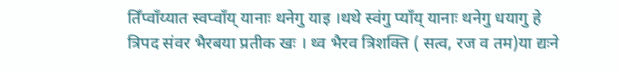तिँप्वाँय्यात स्वप्वाँय् यानाः थनेगु याइ ।थथे स्वंगु प्याँय् यानाः थनेगु धयागु हे त्रिपद संवर भैरबया प्रतीक खः । थ्व भैरव त्रिशक्ति ( सत्व, रज व तम)या द्यःने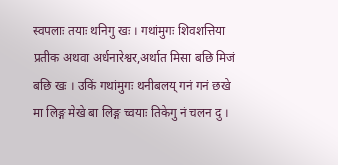स्वपलाः तयाः थनिगु खः । गथांमुगः शिवशत्तिया प्रतीक अथवा अर्धनारेश्वर,अर्थात मिसा बछि मिजं बछि खः । उकिं गथांमुगः थनीबलय् गनं गनं छखे मा लिङ्ग मेखे बा लिङ्ग च्वयाः तिकेगु नं चलन दु ।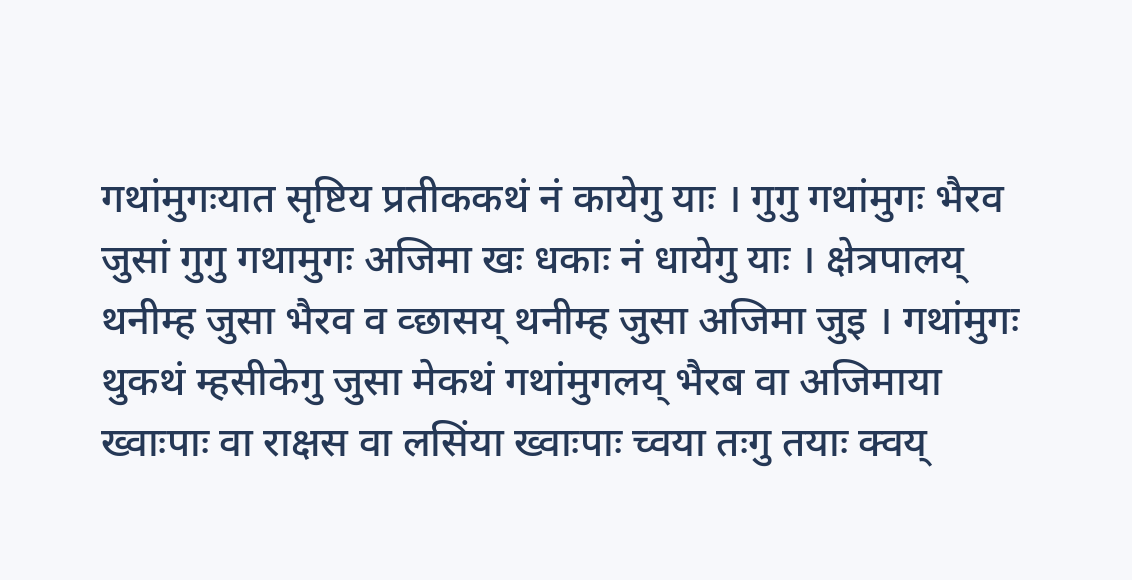गथांमुगःयात सृष्टिय प्रतीककथं नं कायेगु याः । गुगु गथांमुगः भैरव जुसां गुगु गथामुगः अजिमा खः धकाः नं धायेगु याः । क्षेत्रपालय् थनीम्ह जुसा भैरव व व्छासय् थनीम्ह जुसा अजिमा जुइ । गथांमुगः थुकथं म्हसीकेगु जुसा मेकथं गथांमुगलय् भैरब वा अजिमाया ख्वाःपाः वा राक्षस वा लसिंया ख्वाःपाः च्वया तःगु तयाः क्वय्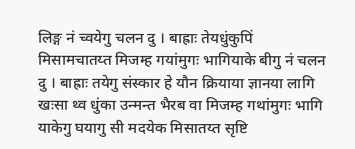लिङ्ग नं च्वयेगु चलन दु । बाह्राः तेयधुंकुपिं मिसामचातय्त मिजम्ह गयांमुगः भागियाके बीगु नं चलन दु । बाह्राः तयेगु संस्कार हे यौन क्रियाया ज्ञानया लागि खःसा थ्व धुंका उन्मन्त भैरब वा मिजम्ह गथांमुगः भागि याकेगु घयागु सी मदयेक मिसातय्त सृष्टि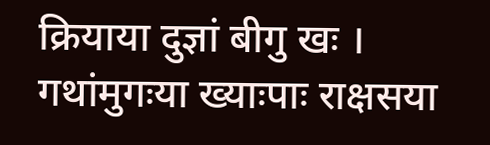क्रियाया दुज्ञां बीगु खः । गथांमुगःया ख्याःपाः राक्षसया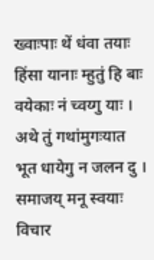ख्वाःपाः थें धंवा तयाः हिंसा यानाः म्हुतुं हि बाः वयेकाः नं च्वय्गु याः । अथे तुं गथांमुगःयात भूत धायेगु न जलन दु । समाजय् मनू स्वयाः विचार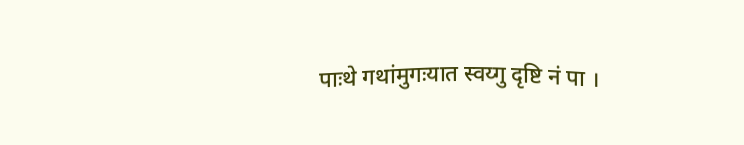पाःथे गथांमुगःयात स्वय्गु दृष्टि नं पा ।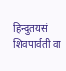हिन्दुतयसं शिवपार्वती वा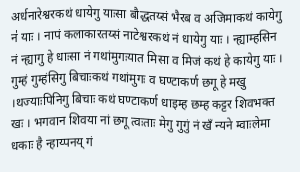अर्धनारेश्वरकथं धायेगु याःसा बौद्धतय्सं भैरब व अजिमाकथं कायेगु न॑ याः । नापं कलाकारतय्सं नाटेश्वरकथं नं धायेगु याः । न्ह्याम्हसिन नं न्ह्यागु हे धाःसा नं गथांमुगःयात मिसा व मिजं कथं हे कायेगु याः । गुम्हं गुम्हंसिगु बिचाःकथं गथांमुगः व घण्टाकर्ण छगू हे मखु ।थज्याःपिनिगु बिचाः कथं घण्टाकर्ण धाइम्ह छम्ह कट्टर शिवभक्त खः । भगवान शिवया नां छगू त्वःताः मेगु गुगुं नं खँ न्यने म्वाःलेमा धकाः है न्हाय्पनय् गं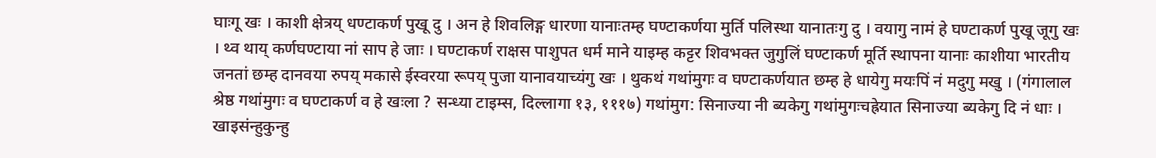घाःगू खः । काशी क्षेत्रय् धण्टाकर्ण पुखू दु । अन हे शिवलिङ्ग धारणा यानाःतम्ह घण्टाकर्णया मुर्ति पलिस्था यानातःगु दु । वयागु नामं हे घण्टाकर्ण पुखू जूगु खः । थ्व थाय् कर्णघण्टाया नां साप हे जाः । घण्टाकर्ण राक्षस पाशुपत धर्म माने याइम्ह कट्टर शिवभक्त जुगुलिं घण्टाकर्ण मूर्ति स्थापना यानाः काशीया भारतीय जनतां छम्ह दानवया रुपय् मकासे ईस्वरया रूपय् पुजा यानावयाच्यंगु खः । थुकथं गथांमुगः व घण्टाकर्णयात छम्ह हे धायेगु मयःपिं नं मदुगु मखु । (गंगालाल श्रेष्ठ गथांमुगः व घण्टाकर्ण व हे खःला ? सन्ध्या टाइम्स, दिल्लागा १३, १११७) गथांमुग: सिनाज्या नी ब्यकेगु गथांमुगःचह्रेयात सिनाज्या ब्यकेगु दि नं धाः । खाइसंन्हुकुन्हु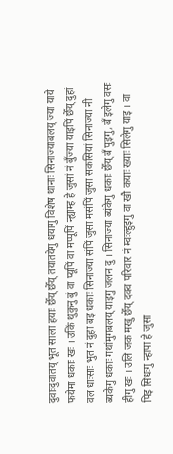दुवाःदुवातय् भूत साला हयाः छेँय् छेँय् तयातयेगु धयागु विशेष थानाः सिनाज्याबलय् ज्या याये फयेमा धकाः खः । उकिं थुकुनु बुं वा प्यूपिं वा मप्पूपिं न्ह्याम्ह हे जुसां नं बुँज्या याइपिं छेँय् दुहां वल धाःसाः भुत नं दुहा बइ धकाः सिनाज्या संपिं जुसा मसंपिं जुसा सकसियां सिनाज्या नी ब्यकेगु धकाः गथांमुगबलय् याइगु जलन दु । सिनाज्या ब्यंकेगु धकाः छेँय् बँ पुइगु, बँ इलेगु वसः हीगु खः । उलि जक मखु छेँय् दक्व परिवार नं म्वःल्हुइगु वा खौ कयाः ख्याः सिलेगु याइ । वा पिइ सिधःगु न्हापा हे जुसा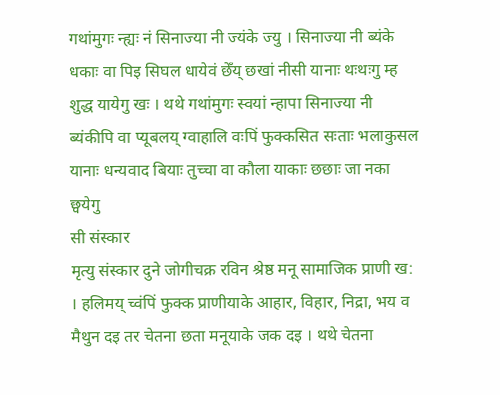गथांमुगः न्ह्यः नं सिनाज्या नी ज्यंके ज्यु । सिनाज्या नी ब्यंके धकाः वा पिइ सिघल धायेवं छेँय् छखां नीसी यानाः थःथःगु म्ह शुद्ध यायेगु खः । थथे गथांमुगः स्वयां न्हापा सिनाज्या नी ब्यंकीपि वा प्यूबलय् ग्वाहालि वःपिं फुक्कसित सःताः भलाकुसल यानाः धन्यवाद बियाः तुच्चा वा कौला याकाः छछाः जा नका छ्वयेगु
सी संस्कार
मृत्यु संस्कार दुने जोगीचक्र रविन श्रेष्ठ मनू सामाजिक प्राणी ख: । हलिमय् च्वंपिं फुक्क प्राणीयाके आहार, विहार, निद्रा, भय व मैथुन दइ तर चेतना छता मनूयाके जक दइ । थथे चेतना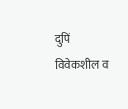दुपिं विवेकशील व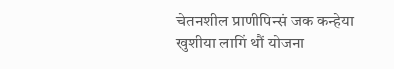चेतनशील प्राणीपिन्सं जक कन्हेया खुशीया लागिं थौं योजना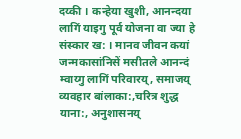दय्की । कन्हेया खुशी, आनन्दया लागिं याइगु पूर्व योजना वा ज्या हे संस्कार ख: । मानव जीवन कयां जन्मकासांनिसें मसीतले आनन्दं म्वाय्गु लागिं परिवारय्, समाजय् व्यवहार बांलाका:,चरित्र शुद्ध याना:, अनुशासनय्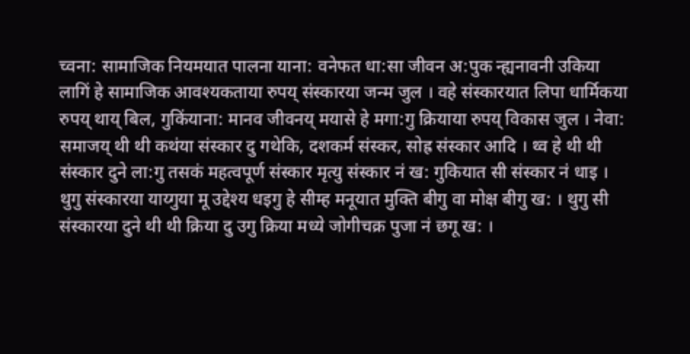च्वना: सामाजिक नियमयात पालना याना: वनेफत धा:सा जीवन अ:पुक न्ह्यनावनी उकिया लागिं हे सामाजिक आवश्यकताया रुपय् संस्कारया जन्म जुल । वहे संस्कारयात लिपा धार्मिकया रुपय् थाय् बिल, गुकिंयाना: मानव जीवनय् मयासे हे मगा:गु क्रियाया रुपय् विकास जुल । नेवा: समाजय् थी थी कथंया संस्कार दु गथेकि, दशकर्म संस्कर, सोह्र संस्कार आदि । थ्व हे थी थी संस्कार दुने ला:गु तसकं महत्वपूर्ण संस्कार मृत्यु संस्कार नं ख: गुकियात सी संस्कार नं धाइ । थुगु संस्कारया याय्गुया मू उद्देश्य धइगु हे सीम्ह मनूयात मुक्ति बीगु वा मोक्ष बीगु ख: । थुगु सी संस्कारया दुने थी थी क्रिया दु उगु क्रिया मध्ये जोगीचक्र पुजा नं छगू ख: ।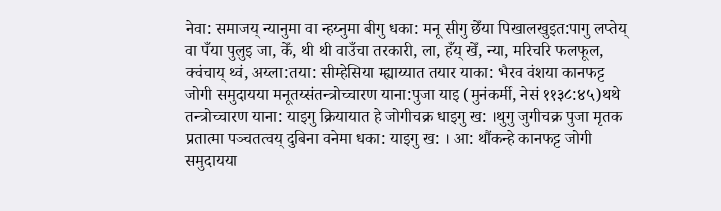नेवा: समाजय् न्यानुमा वा न्हय्नुमा बीगु धका: मनू सीगु छेँया पिखालखुइत:पागु लप्तेय् वा पँया पुलुइ जा, केँ, थी थी वाउँचा तरकारी, ला, हँय् खेँ, न्या, मरिचरि फलफूल, क्वंचाय् थ्वं, अय्ला:तया: सीम्हेसिया म्ह्याय्यात तयार याका: भैरव वंशया कानफट्ट जोगी समुदायया मनूतय्संतन्त्रोच्चारण याना:पुजा याइ (मुनंकर्मी, नेसं ११३८:४५)थथे तन्त्रोच्चारण याना: याइगु क्रियायात हे जोगीचक्र धाइगु ख: ।थुगु जुगीचक्र पुजा मृतक प्रतात्मा पञ्चतत्वय् दुबिना वनेमा धका: याइगु ख: । आ: थौंकन्हे कानफट्ट जोगी समुदायया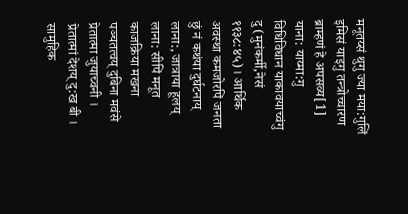मनूतय्सं थुगु ज्या मया:गुलिं इमिसं याइगु तन्त्रोच्चारण ब्राम्हणं हे अपसव्य[1] याना: याय्मा:गु विधिविधान याकावयाच्वंगु दु (मुनंकर्मी,नेसं ११३८:४५)। आर्थिक अवस्था कमजोरपिं जनता छुं नं कथंया दुर्घटनाय् लाना:, जात्राया हूलय् लाना: सीपिं मनूत काजक्रिया मखना पञ्चतत्वय् दुबिना मवंसे प्रेतात्मा जुयाच्वनी । प्रेतात्मां देशय् दु:ख बी । सामुहिक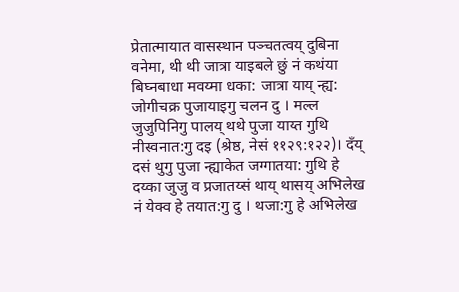प्रेतात्मायात वासस्थान पञ्चतत्वय् दुबिना वनेमा, थी थी जात्रा याइबले छुं नं कथंया बिघ्नबाधा मवय्मा धका: जात्रा याय् न्ह्य: जोगीचक्र पुजायाइगु चलन दु । मल्ल जुजुपिनिगु पालय् थथे पुजा याय्त गुथि नीस्वनात:गु दइ (श्रेष्ठ, नेसं ११२९:१२२)। दँय् दसं थुगु पुजा न्ह्याकेत जग्गातया: गुथि हे दय्का जुजु व प्रजातय्सं थाय् थासय् अभिलेख नं येक्व हे तयात:गु दु । थजा:गु हे अभिलेख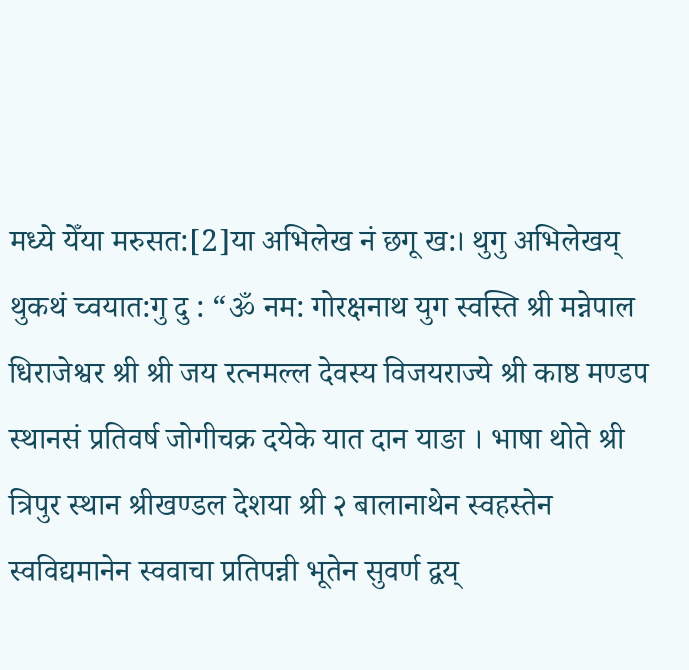मध्ये येँया मरुसत:[2]या अभिलेख नं छगू ख:। थुगु अभिलेखय् थुकथं च्वयात:गु दु : “ॐ नम: गोरक्षनाथ युग स्वस्ति श्री मन्नेपाल धिराजेश्वर श्री श्री जय रत्नमल्ल देवस्य विजयराज्ये श्री काष्ठ मण्डप स्थानसं प्रतिवर्ष जोगीचक्र दयेके यात दान याङा । भाषा थोते श्री त्रिपुर स्थान श्रीखण्डल देशया श्री २ बालानाथेन स्वहस्तेन स्वविद्यमानेन स्ववाचा प्रतिपन्नी भूतेन सुवर्ण द्वय्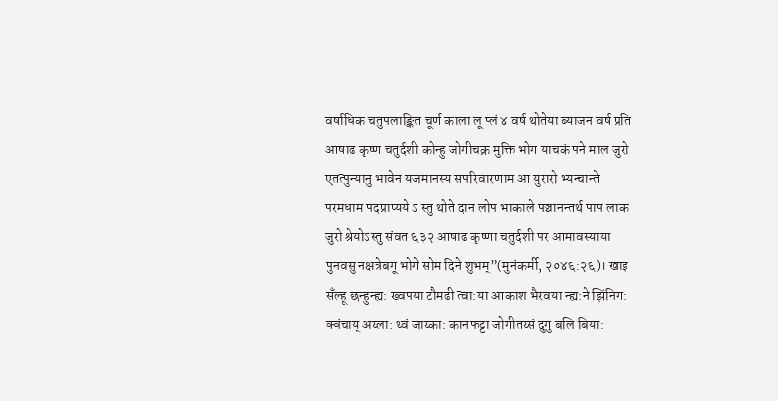वर्षाधिक चतुपलाङ्कित चूर्ण काला लू प्लं ४ वर्ष थोतेया ब्याजन वर्ष प्रति आषाढ कृष्ण चतुर्दशी कोन्हु जोगीचक्र मुक्ति भोग याचकं पने माल जुरो एतत्पुन्यानु भावेन यजमानस्य सपरिवारणाम आ युरारो भ्यन्चान्ते परमधाम पदप्राप्यये ऽ स्तु थोते दान लोप भाकाले पञ्चानन्तर्थ पाप लाक जुरो श्रेयोऽस्तु संवत ६३२ आषाढ कृष्णा चतुर्दशी पर आमावस्याया पुनवसु नक्षत्रेबगू भोगे सोम दिने शुभम्”(मुनंकर्मी, २०४६:२६)। खाइ सँल्हू छन्हुन्ह्य: ख्वपया टौमढी त्वा:या आकाश भैरवया न्ह्य:ने झिंनिग: क्वंचाय् अय्ला: थ्वं जाय्का: कानफट्टा जोगीतय्सं दुगु बलि बिया: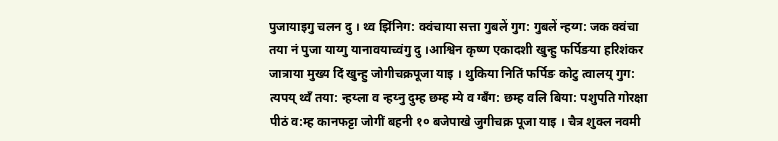पुजायाइगु चलन दु । थ्व झिंनिग: क्वंचाया सत्ता गुबलें गुग: गुबलें न्हय्ग: जक क्वंचा तया नं पुजा याय्गु यानावयाच्वंगु दु ।आश्विन कृष्ण एकादशी खुन्हु फर्पिङया हरिशंकर जात्राया मुख्य दिं खुन्हु जोगीचक्रपूजा याइ । थुकिया नितिं फर्पिङ कोटु त्वालय् गुग: त्यपय् थ्वँ तया: न्हय्ला व न्हय्नु दुम्ह छम्ह म्ये व ग्बँग: छम्ह वलि बिया: पशुपति गोरक्षा पीठं व:म्ह कानफट्टा जोगीं बहनी १० बजेपाखे जुगीचक्र पूजा याइ । चैत्र शुक्ल नवमी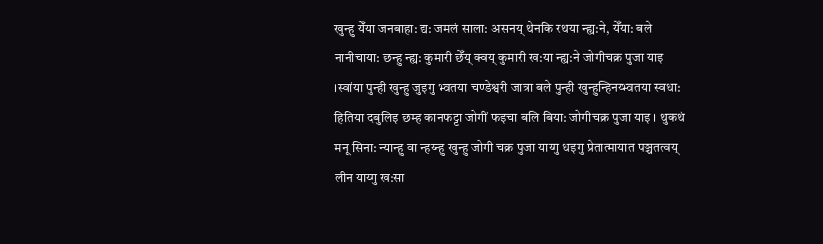खुन्हु येँया जनबाहा: द्य: जमलं साला: असनय् थेनकि रथया न्ह्य:ने, येँया: बले नानीचाया: छन्हु न्ह्य: कुमारी छेँय् क्वय् कुमारी ख:या न्ह्य:ने जोगीचक्र पुजा याइ ।स्वांया पुन्ही खुन्हु जुइगु भ्वतया चण्डेश्वरी जात्रा बले पुन्ही खुन्हुन्हिनय्भ्वतया स्वधा: हितिया दबुलिइ छम्ह कानफट्टा जोगीं फइचा बलि बिया: जोगीचक्र पुजा याइ । थुकथं मनू सिना: न्यान्हु वा न्हय्न्हु खुन्हु जोगी चक्र पुजा याय्गु धइगु प्रेतात्मायात पञ्चतत्वय् लीन याय्गु ख:सा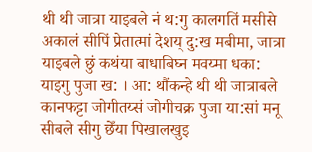थी थी जात्रा याइबले नं थ:गु कालगतिं मसीसे अकालं सीपिं प्रेतात्मां देशय् दु:ख मबीमा, जात्रा याइबले छुं कथंया बाधाबिघ्न मवय्मा धका: याइगु पुजा ख: । आ: थौंकन्हे थी थी जात्राबले कानफट्टा जोगीतय्सं जोगीचक्र पुजा या:सां मनू सीबले सीगु छेँया पिखालखुइ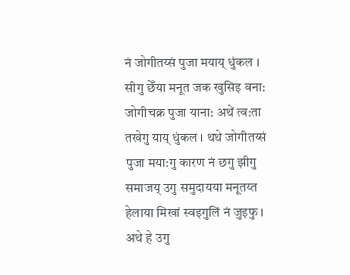नं जोगीतय्सं पुजा मयाय् धुंकल । सीगु छेँया मनूत जक खुसिइ वना: जोगीचक्र पुजा याना: अथें त्व:ता तखेगु याय् धुंकल । थथे जोगीतय्सं पुजा मया:गु कारण नं छगु झीगु समाजय् उगु समुदायया मनूतय्त हेलाया मिखां स्वइगुलिं नं जुइफु । अथे हे उगु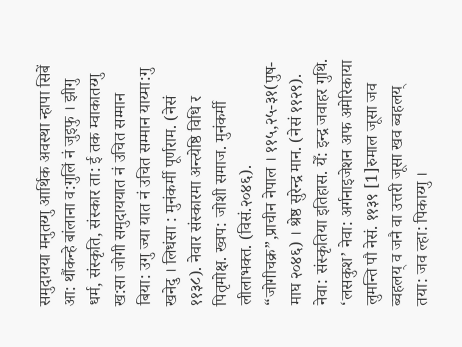समुदायया मनुतय्गु आर्थिक अवस्था न्हापा सिबें आ: थौंकन्हे बांलाना व:गुलिं नं जुइफु । झीगु धर्म, संस्कृति, संस्कार ता: ई तक म्वाकातय्गु ख:सा जोगी समुदाययात नं उचित सम्मान बिया: उगु ज्या यात नं उचित सम्मान याय्मा:गु खनेदु । लिधंसा : मुनंकर्मी पूर्णराम. (नेसं ११३८). नेवार संस्कारमा अन्त्येष्ठि विधि र पितृमोक्ष. ख्वप: जोशी समाज. मुनंकर्मी लीलाभक्त. (विसं.२०४६). “जोगीचक्र”,प्राचीन नेपाल । ११५,२५-३१(पुष-माघ २०४६) । श्रेष्ठ सुरेन्द्र मान. (नेसं ११२९). नेवा: संस्कृतिया इतिहास. येँ: इन्द्र जवाहर गुथि. ‘लसकुश’ नेवा: अर्गनाइजेशन अफ अमेरिकाया लुमन्ति पौ नेसं. ११३९ [1]रुमाल जूसा जव ब्वहलय् व जनै वा उत्तरी जूसा खव ब्वहलय् तया: जव ल्हा: पिकाय्गु ।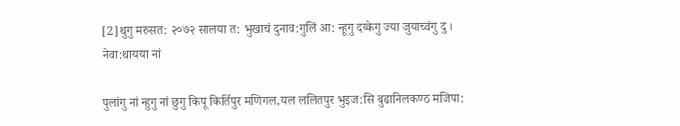[2]थुगु मरुसत: २०७२ सालया त: भुखाचं दुनाव:गुलिं आ: न्हूगु दय्केगु ज्या जुयाच्वंगु दु ।
नेवा:थायया नां

पुलांगु नां न्हुगु नां छुगु किपू किर्तिपुर मणिगल,यल ललितपुर भुइज:सि बुढानिलकण्ठ मजिपा: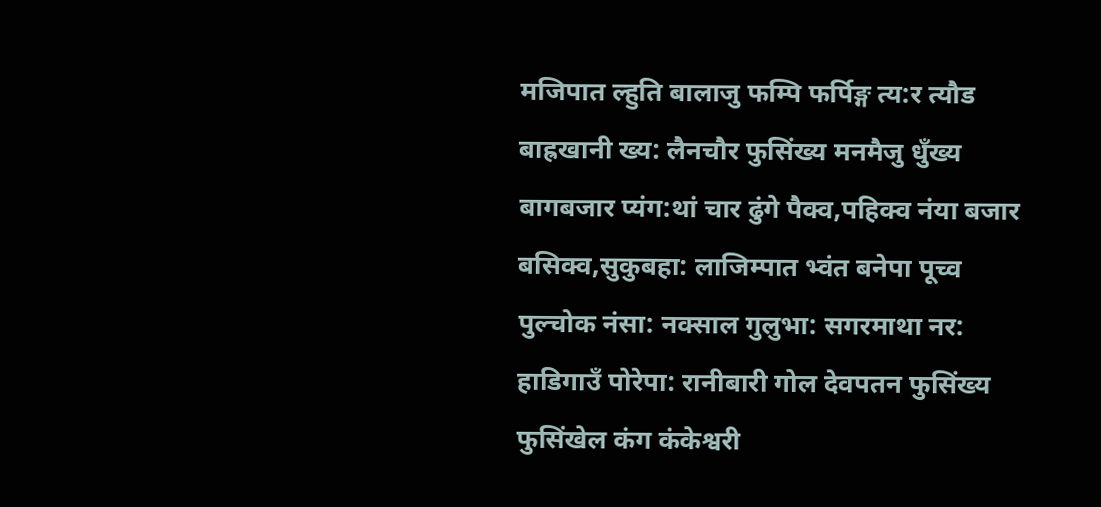मजिपात ल्हुति बालाजु फम्पि फर्पिङ्ग त्य:र त्यौड बाह्रखानी ख्य: लैनचौर फुसिंख्य मनमैजु धुँख्य बागबजार प्यंग:थां चार ढुंगे पैक्व,पहिक्व नंया बजार बसिक्व,सुकुबहा: लाजिम्पात भ्वंत बनेपा पूच्व पुल्चोक नंसा: नक्साल गुलुभा: सगरमाथा नर: हाडिगाउँ पोरेपा: रानीबारी गोल देवपतन फुसिंख्य फुसिंखेल कंग कंकेश्वरी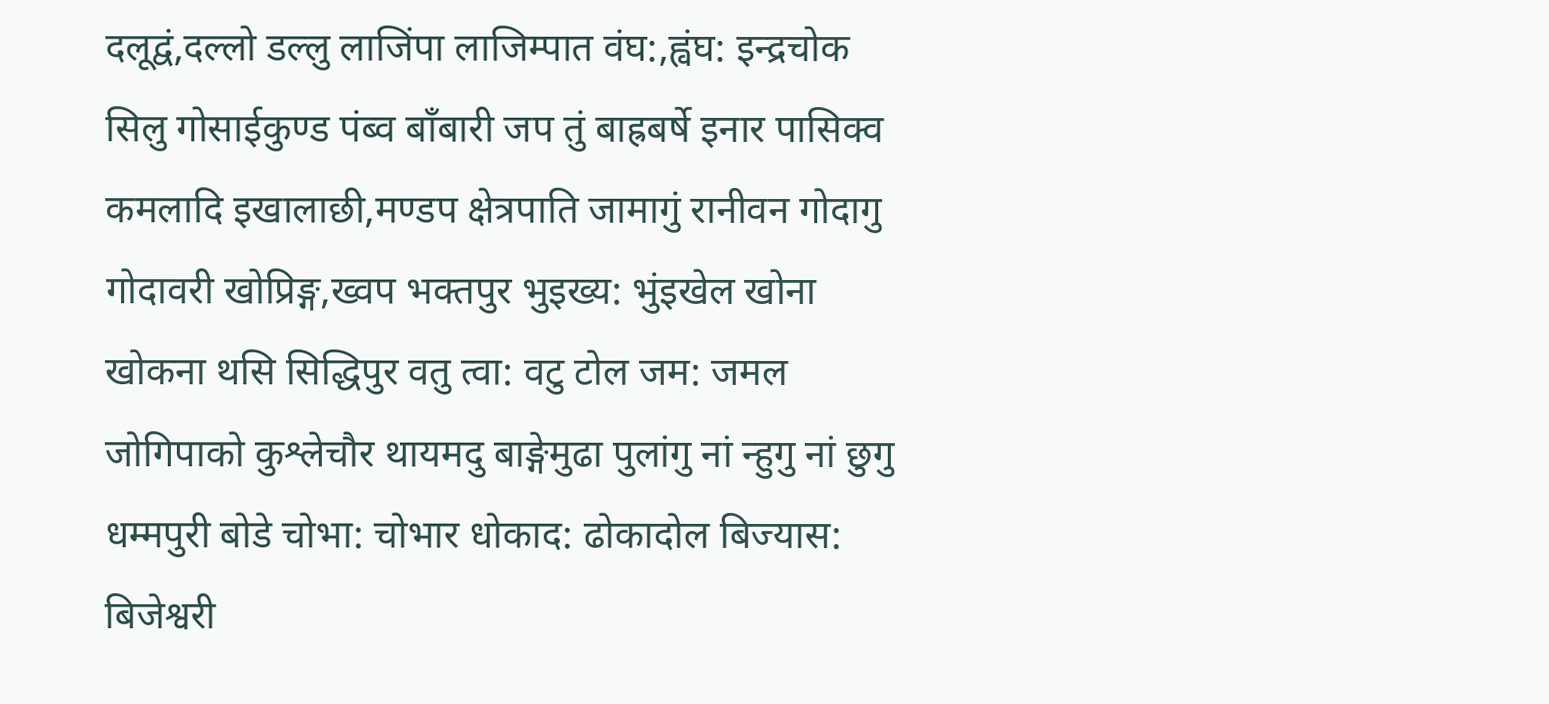दलूद्वं,दल्लो डल्लु लाजिंपा लाजिम्पात वंघ:,ह्वंघ: इन्द्रचोक सिलु गोसाईकुण्ड पंब्व बाँबारी जप तुं बाह्रबर्षे इनार पासिक्व कमलादि इखालाछी,मण्डप क्षेत्रपाति जामागुं रानीवन गोदागु गोदावरी खोप्रिङ्ग,ख्वप भक्तपुर भुइख्य: भुंइखेल खोना खोकना थसि सिद्धिपुर वतु त्वा: वटु टोल जम: जमल जोगिपाको कुश्लेचौर थायमदु बाङ्गेमुढा पुलांगु नां न्हुगु नां छुगु धम्मपुरी बोडे चोभा: चोभार धोकाद: ढोकादोल बिज्यास: बिजेश्वरी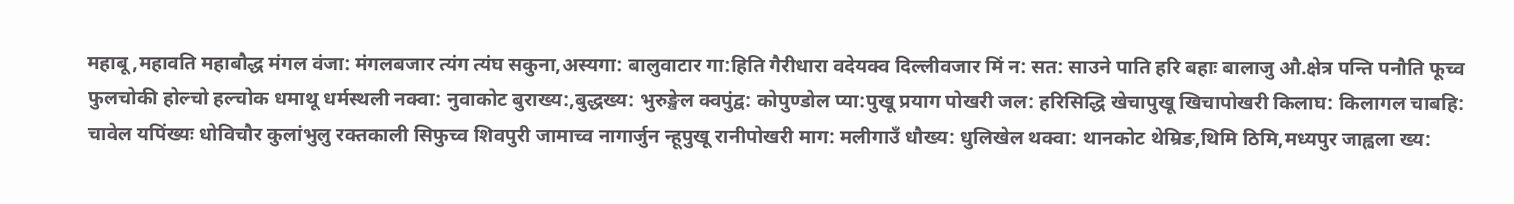महाबू ,महावति महाबौद्ध मंगल वंजा: मंगलबजार त्यंग त्यंघ सकुना,अस्यगा: बालुवाटार गा:हिति गैरीधारा वदेयक्व दिल्लीवजार मिं न: सत: साउने पाति हरि बहाः बालाजु औ.क्षेत्र पन्ति पनौति फूच्व फुलचोकी होल्चो हल्चोक धमाथू धर्मस्थली नक्वा: नुवाकोट बुराख्य:,बुद्धख्य: भुरुङ्खेल क्वपुंद्व: कोपुण्डोल प्या:पुखू प्रयाग पोखरी जल: हरिसिद्धि खेचापुखू खिचापोखरी किलाघ: किलागल चाबहि: चावेल यपिंख्यः धोविचौर कुलांभुलु रक्तकाली सिफुच्व शिवपुरी जामाच्व नागार्जुन न्हूपुखू रानीपोखरी माग: मलीगाउँ धौख्य: धुलिखेल थक्वा: थानकोट थेम्रिङ,थिमि ठिमि,मध्यपुर जाह्वला ख्य: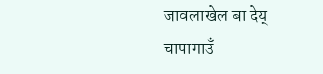जावलाखेल बा देय् चापागाउँ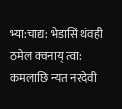भ्या:चाद्य: भेडासिं थंवही ठमेल क्वनाय् त्वा: कमलाछि न्यत नरदेवी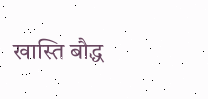खास्ति बौद्ध